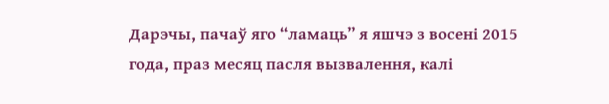Дарэчы, пачаў яго “ламаць” я яшчэ з восені 2015 года, праз месяц пасля вызвалення, калі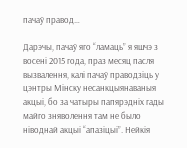пачаў правод…

Дарэчы, пачаў яго “ламаць” я яшчэ з восені 2015 года, праз месяц пасля вызвалення, калі пачаў праводзіць у цэнтры Мінску несанкцыянаваныя акцыі, бо за чатыры папярэдніх гады майго зняволення там не было ніводнай акцыі “апазіцыі”. Нейкія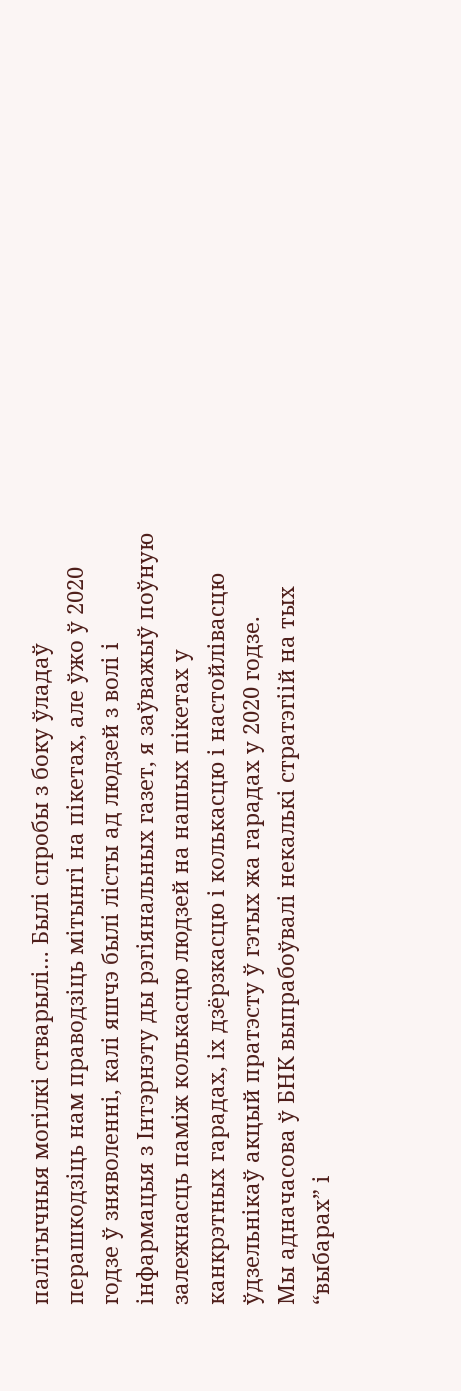палітычныя могілкі стварылі… Былі спробы з боку ўладаў перашкодзіць нам праводзіць мітынгі на пікетах, але ўжо ў 2020 годзе ў зняволенні, калі яшчэ былі лісты ад людзей з волі і інфармацыя з Інтэрнэту ды рэгіянальных газет, я заўважыў поўную залежнасць паміж колькасцю людзей на нашых пікетах у канкрэтных гарадах, іх дзёрзкасцю і колькасцю і настойлівасцю ўдзельнікаў акцый пратэсту ў гэтых жа гарадах у 2020 годзе.
Мы адначасова ў БНК выпрабоўвалі некалькі стратэгіій на тых “выбарах” і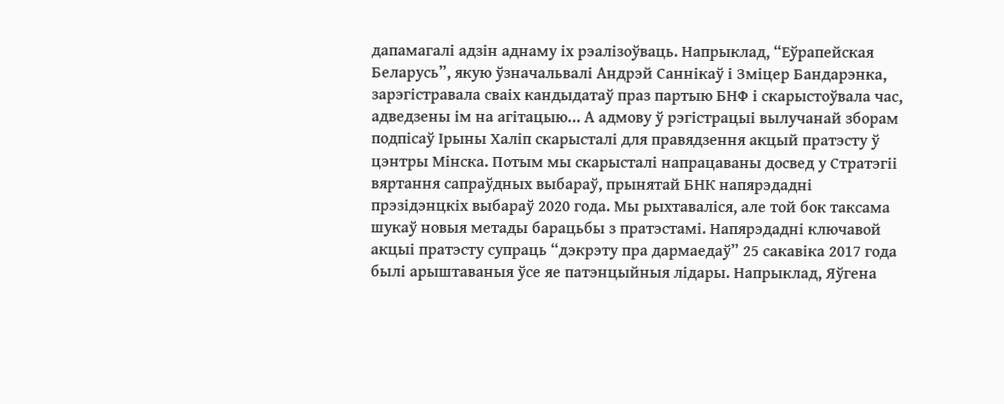дапамагалі адзін аднаму іх рэалізоўваць. Напрыклад, “Еўрапейская Беларусь”, якую ўзначальвалі Андрэй Саннікаў і Зміцер Бандарэнка, зарэгістравала сваіх кандыдатаў праз партыю БНФ і скарыстоўвала час, адведзены ім на агітацыю… А адмову ў рэгістрацыі вылучанай зборам подпісаў Ірыны Халіп скарысталі для правядзення акцый пратэсту ў цэнтры Мінска. Потым мы скарысталі напрацаваны досвед у Стратэгіі вяртання сапраўдных выбараў, прынятай БНК напярэдадні прэзідэнцкіх выбараў 2020 года. Мы рыхтаваліся, але той бок таксама шукаў новыя метады барацьбы з пратэстамі. Напярэдадні ключавой акцыі пратэсту супраць “дэкрэту пра дармаедаў” 25 сакавіка 2017 года былі арыштаваныя ўсе яе патэнцыйныя лідары. Напрыклад, Яўгена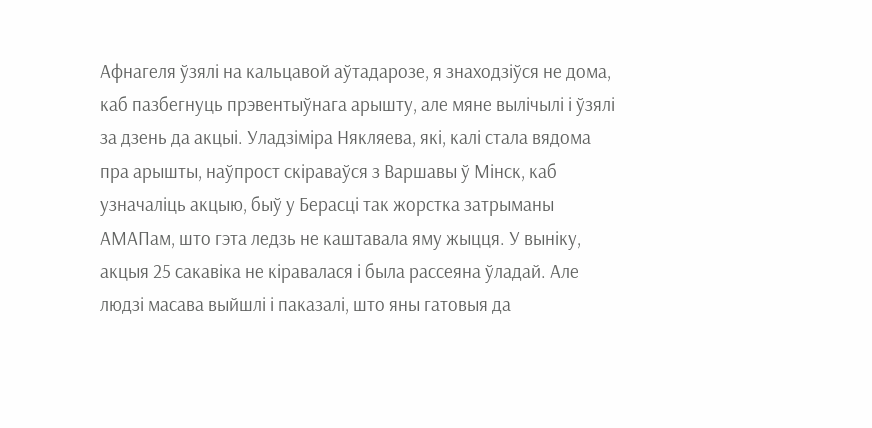Афнагеля ўзялі на кальцавой аўтадарозе, я знаходзіўся не дома, каб пазбегнуць прэвентыўнага арышту, але мяне вылічылі і ўзялі за дзень да акцыі. Уладзіміра Някляева, які, калі стала вядома пра арышты, наўпрост скіраваўся з Варшавы ў Мінск, каб узначаліць акцыю, быў у Берасці так жорстка затрыманы АМАПам, што гэта ледзь не каштавала яму жыцця. У выніку, акцыя 25 сакавіка не кіравалася і была рассеяна ўладай. Але людзі масава выйшлі і паказалі, што яны гатовыя да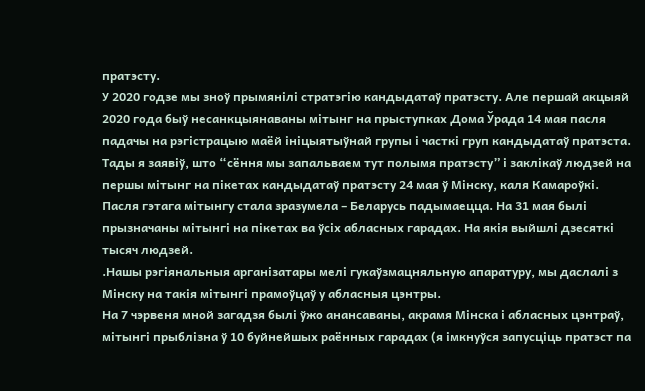пратэсту.
У 2020 годзе мы зноў прымянілі стратэгію кандыдатаў пратэсту. Але першай акцыяй 2020 года быў несанкцыянаваны мітынг на прыступках Дома Ўрада 14 мая пасля падачы на рэгістрацыю маёй ініцыятыўнай групы і часткі груп кандыдатаў пратэста. Тады я заявіў, што “сёння мы запальваем тут полымя пратэсту” і заклікаў людзей на першы мітынг на пікетах кандыдатаў пратэсту 24 мая ў Мінску, каля Камароўкі. Пасля гэтага мітынгу стала зразумела – Беларусь падымаецца. На 31 мая былі прызначаны мітынгі на пікетах ва ўсіх абласных гарадах. На якія выйшлі дзесяткі тысяч людзей.
.Нашы рэгіянальныя арганізатары мелі гукаўзмацняльную апаратуру, мы даслалі з Мінску на такія мітынгі прамоўцаў у абласныя цэнтры.
На 7 чэрвеня мной загадзя былі ўжо анансаваны, акрамя Мінска і абласных цэнтраў, мітынгі прыблізна ў 10 буйнейшых раённых гарадах (я імкнуўся запусціць пратэст па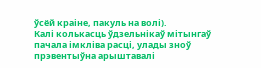ўсёй краіне, пакуль на волі).
Калі колькасць ўдзельнікаў мітынгаў пачала імкліва расці, улады зноў прэвентыўна арыштавалі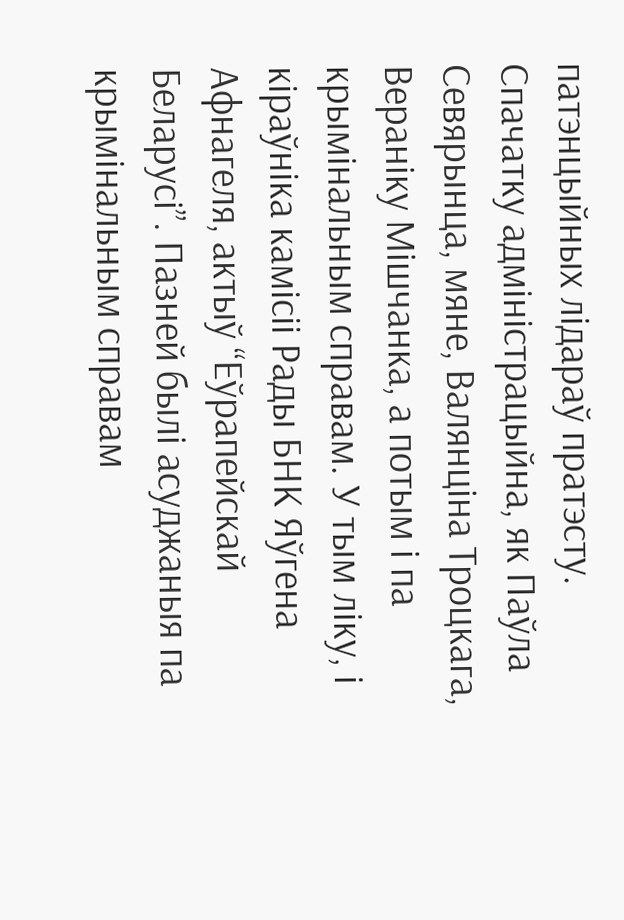патэнцыйных лідараў пратэсту. Спачатку адміністрацыйна, як Паўла Севярынца, мяне, Валянціна Троцкага, Вераніку Мішчанка, а потым і па крымінальным справам. У тым ліку, і кіраўніка камісіі Рады БНК Яўгена Афнагеля, актыў “Еўрапейскай Беларусі”. Пазней былі асуджаныя па крымінальным справам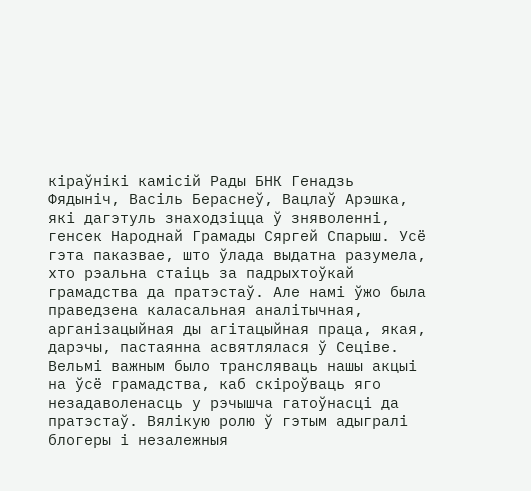кіраўнікі камісій Рады БНК Генадзь Фядыніч, Васіль Бераснеў, Вацлаў Арэшка, які дагэтуль знаходзіцца ў зняволенні, генсек Народнай Грамады Сяргей Спарыш. Усё гэта паказвае, што ўлада выдатна разумела, хто рэальна стаіць за падрыхтоўкай грамадства да пратэстаў. Але намі ўжо была праведзена каласальная аналітычная, арганізацыйная ды агітацыйная праца, якая, дарэчы, пастаянна асвятлялася ў Сеціве. Вельмі важным было трансляваць нашы акцыі на ўсё грамадства, каб скіроўваць яго незадаволенасць у рэчышча гатоўнасці да пратэстаў. Вялікую ролю ў гэтым адыгралі блогеры і незалежныя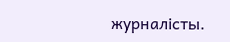журналісты.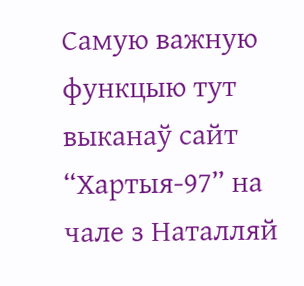Самую важную функцыю тут выканаў сайт “Хартыя-97” на чале з Наталляй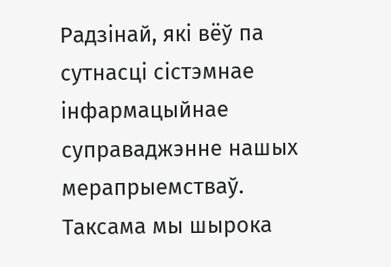Радзінай, які вёў па сутнасці сістэмнае інфармацыйнае суправаджэнне нашых мерапрыемстваў. Таксама мы шырока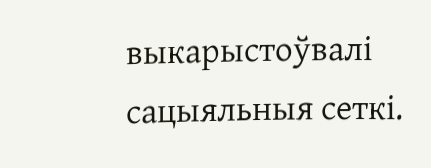выкарыстоўвалі сацыяльныя сеткі.